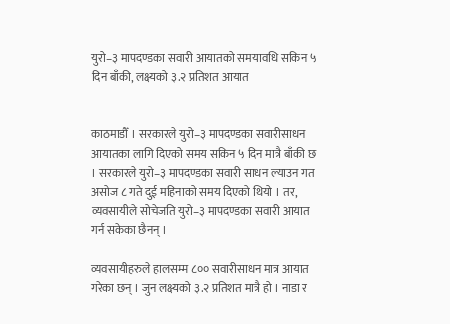युरो–३ मापदण्डका सवारी आयातको समयावधि सकिन ५ दिन बाँकी, लक्ष्यको ३.२ प्रतिशत आयात


काठमाडौँ । सरकारले युरो–३ मापदण्डका सवारीसाधन आयातका लागि दिएको समय सकिन ५ दिन मात्रै बाँकी छ । सरकारले युरो–३ मापदण्डका सवारी साधन ल्याउन गत असोज ८ गते दुई महिनाको समय दिएको थियो । तर, व्यवसायीले सोचेजति युरो–३ मापदण्डका सवारी आयात गर्न सकेका छैनन् ।

व्यवसायीहरुले हालसम्म ८०० सवारीसाधन मात्र आयात गरेका छन् । जुन लक्ष्यको ३.२ प्रतिशत मात्रै हो । नाडा र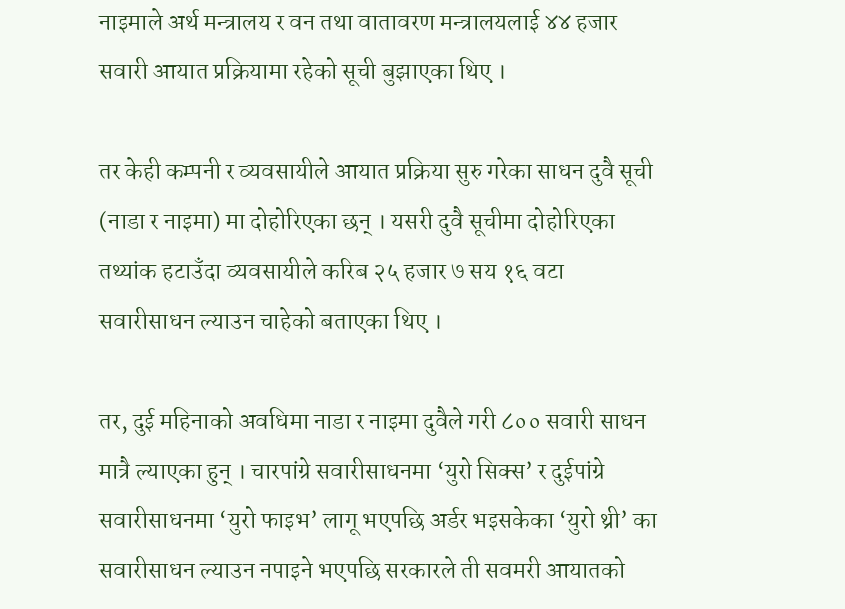नाइमाले अर्थ मन्त्रालय र वन तथा वातावरण मन्त्रालयलाई ४४ हजार सवारी आयात प्रक्रियामा रहेको सूची बुझाएका थिए ।

तर केही कम्पनी र व्यवसायीले आयात प्रक्रिया सुरु गरेका साधन दुवै सूची (नाडा र नाइमा) मा दोहोरिएका छन् । यसरी दुवै सूचीमा दोहोरिएका तथ्यांक हटाउँदा व्यवसायीले करिब २५ हजार ७ सय १६ वटा सवारीसाधन ल्याउन चाहेको बताएका थिए ।

तर, दुई महिनाको अवधिमा नाडा र नाइमा दुवैले गरी ८०० सवारी साधन मात्रै ल्याएका हुन् । चारपांग्रे सवारीसाधनमा ‘युरो सिक्स’ र दुईपांग्रे सवारीसाधनमा ‘युरो फाइभ’ लागू भएपछि अर्डर भइसकेका ‘युरो थ्री’ का सवारीसाधन ल्याउन नपाइने भएपछि सरकारले ती सवमरी आयातको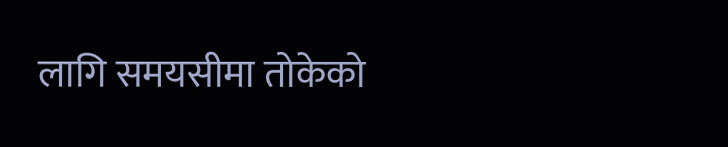लागि समयसीमा तोकेको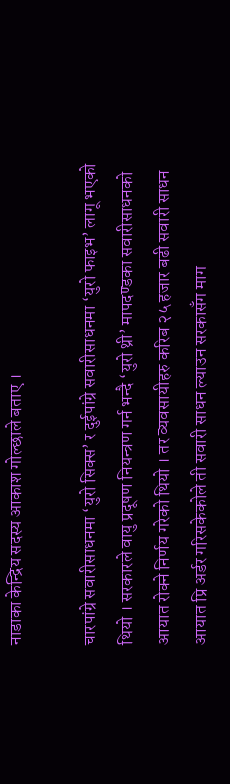नाडाका केन्द्रिय सदस्य आकाश गोल्छाले बताए ।

चारपांग्रे सवारीसाधनमा ‘युरो सिक्स’ र दुईपांग्रे सवारीसाधनमा ‘युरो फाइभ’ लागू भएको थियो । सरकारले वायु प्रदूषण नियन्त्रण गर्न भन्दै ‘युरो थ्री’ मापदण्डका सवारीसाधनको आयात रोक्ने निर्णय गरेको थियो । तर व्यवसायीहरु करिब २५ हजार बढी सवारी साधन आयात प्रि अर्डर गरिसकेकोले ती सवारी साधन ल्याउन सरकासँग माग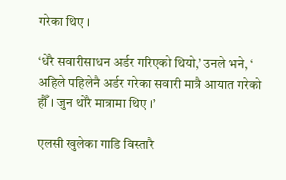गरेका थिए ।

‘धेरै सवारीसाधन अर्डर गरिएको थियो,’ उनले भने, ‘ अहिले पहिलेनै अर्डर गरेका सवारी मात्रै आयात गरेको हौँ । जुन थोरै मात्रामा थिए ।’

एलसी खुलेका गाडि विस्तारै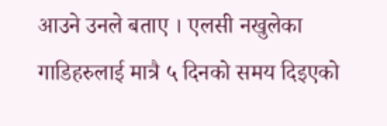आउने उनले बताए । एलसी नखुलेका गाडिहरुलाई मात्रै ५ दिनको समय दिइएको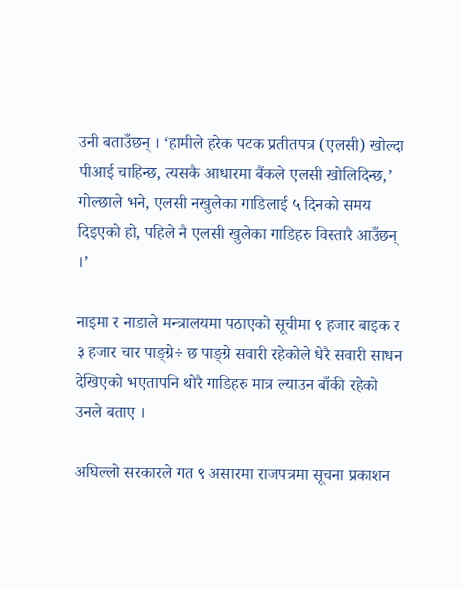उनी बताउँछन् । ‘हामीले हरेक पटक प्रतीतपत्र (एलसी) खोल्दा पीआई चाहिन्छ, त्यसकै आधारमा बैंकले एलसी खोलिदिन्छ,’ गोल्छाले भने, एलसी नखुलेका गाडिलाई ५ दिनको समय दिइएको हो, पहिले नै एलसी खुलेका गाडिहरु विस्तारै आउँछन् ।’

नाइमा र नाडाले मन्त्रालयमा पठाएको सूचीमा ९ हजार बाइक र ३ हजार चार पाङ्ग्रे÷ छ पाङ्ग्रे सवारी रहेकोले धेरै सवारी साधन देखिएको भएतापनि थोरै गाडिहरु मात्र ल्याउन बाँकी रहेको उनले बताए ।

अघिल्लो सरकारले गत ९ असारमा राजपत्रमा सूचना प्रकाशन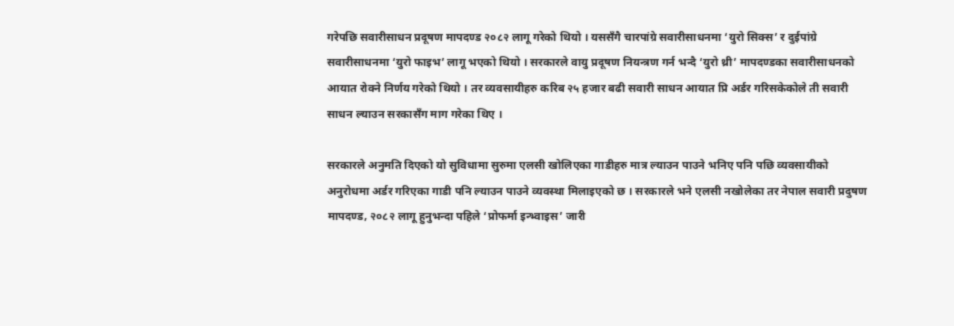गरेपछि सवारीसाधन प्रदूषण मापदण्ड २०८२ लागू गरेको थियो । यससँगै चारपांग्रे सवारीसाधनमा ‘युरो सिक्स’ र दुईपांग्रे सवारीसाधनमा ‘युरो फाइभ’ लागू भएको थियो । सरकारले वायु प्रदूषण नियन्त्रण गर्न भन्दै ‘युरो थ्री’ मापदण्डका सवारीसाधनको आयात रोक्ने निर्णय गरेको थियो । तर व्यवसायीहरु करिब २५ हजार बढी सवारी साधन आयात प्रि अर्डर गरिसकेकोले ती सवारी साधन ल्याउन सरकासँग माग गरेका थिए ।

सरकारले अनुमति दिएको यो सुविधामा सुरुमा एलसी खोलिएका गाडीहरु मात्र ल्याउन पाउने भनिए पनि पछि व्यवसायीको अनुरोधमा अर्डर गरिएका गाडी पनि ल्याउन पाउने व्यवस्था मिलाइएको छ । सरकारले भने एलसी नखोलेका तर नेपाल सवारी प्रदुषण मापदण्ड, २०८२ लागू हुनुभन्दा पहिले ‘प्रोफर्मा इन्भ्वाइस’ जारी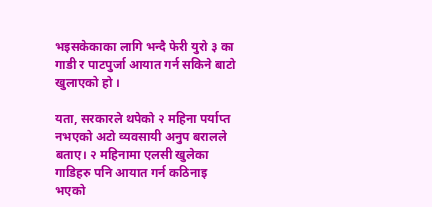भइसकेकाका लागि भन्दै फेरी युरो ३ का गाडी र पाटपुर्जा आयात गर्न सकिने बाटो खुलाएको हो ।

यता, सरकारले थपेको २ महिना पर्याप्त नभएको अटो व्यवसायी अनुप बरालले बताए। २ महिनामा एलसी खुलेका गाडिहरु पनि आयात गर्न कठिनाइ भएको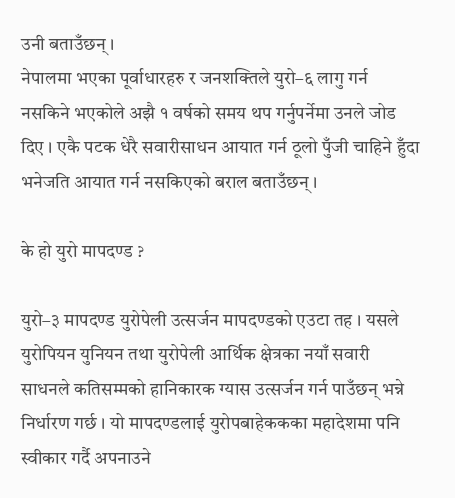उनी बताउँछन् ।
नेपालमा भएका पूर्वाधारहरु र जनशक्तिले युरो–६ लागु गर्न नसकिने भएकोले अझै १ वर्षको समय थप गर्नुपर्नेमा उनले जोड दिए । एकै पटक धेरै सवारीसाधन आयात गर्न ठूलो पुँजी चाहिने हुँदा भनेजति आयात गर्न नसकिएको बराल बताउँछन् ।

के हो युरो मापदण्ड ?

युरो–३ मापदण्ड युरोपेली उत्सर्जन मापदण्डको एउटा तह । यसले युरोपियन युनियन तथा युरोपेली आर्थिक क्षेत्रका नयाँ सवारी साधनले कतिसम्मको हानिकारक ग्यास उत्सर्जन गर्न पाउँछन् भन्ने निर्धारण गर्छ । यो मापदण्डलाई युरोपबाहेककका महादेशमा पनि स्वीकार गर्दै अपनाउने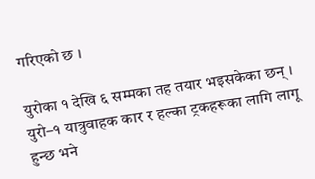गरिएको छ ।

युरोका १ देखि ६ सम्मका तह तयार भइसकेका छन् । युरो–१ यात्रुवाहक कार र हल्का ट्रकहरूका लागि लागू हुन्छ भने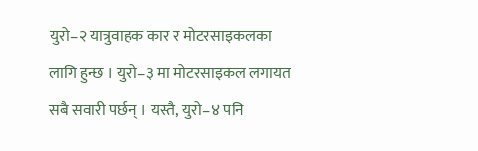युरो–२ यात्रुवाहक कार र मोटरसाइकलका लागि हुन्छ । युरो–३ मा मोटरसाइकल लगायत सबै सवारी पर्छन् । यस्तै, युरो–४ पनि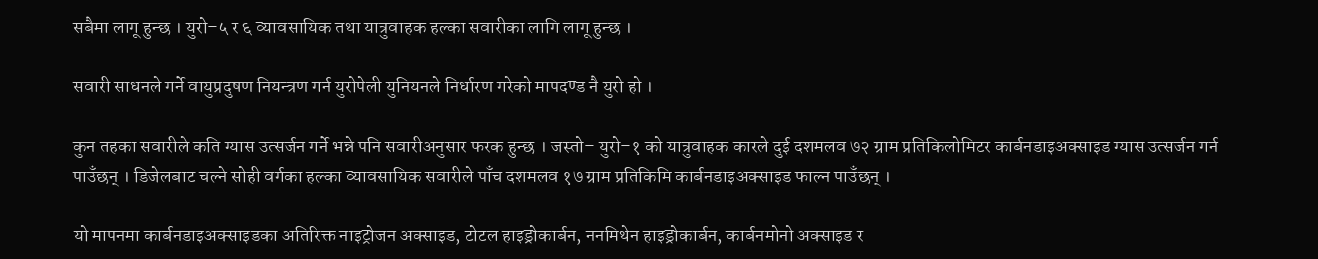सबैमा लागू हुन्छ । युरो–५ र ६ व्यावसायिक तथा यात्रुवाहक हल्का सवारीका लागि लागू हुन्छ ।

सवारी साधनले गर्ने वायुप्रदुषण नियन्त्रण गर्न युरोपेली युनियनले निर्धारण गरेको मापदण्ड नै युरो हो ।

कुन तहका सवारीले कति ग्यास उत्सर्जन गर्ने भन्ने पनि सवारीअनुसार फरक हुन्छ । जस्तो– युरो–१ को यात्रुवाहक कारले दुई दशमलव ७२ ग्राम प्रतिकिलोमिटर कार्बनडाइअक्साइड ग्यास उत्सर्जन गर्न पाउँछन् । डिजेलबाट चल्ने सोही वर्गका हल्का व्यावसायिक सवारीले पाँच दशमलव १७ ग्राम प्रतिकिमि कार्बनडाइअक्साइड फाल्न पाउँछन् ।

यो मापनमा कार्बनडाइअक्साइडका अतिरिक्त नाइट्रोजन अक्साइड, टोटल हाइड्रोकार्बन, ननमिथेन हाइड्रोकार्बन, कार्बनमोनो अक्साइड र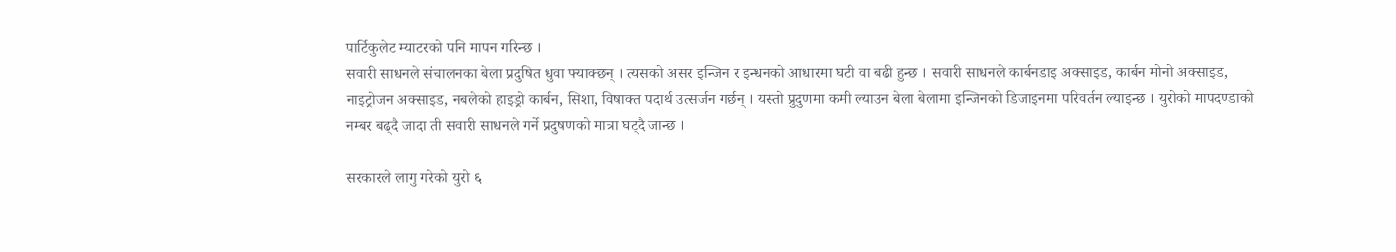पार्टिकुलेट म्याटरको पनि मापन गरिन्छ ।
सवारी साधनले संचालनका बेला प्रदुषित धुवा फ्याक्छन् । त्यसको असर इन्जिन र इन्धनको आधारमा घटी वा बढी हुन्छ । सवारी साधनले कार्बनडाइ अक्साइड, कार्बन मोनो अक्साइड, नाइट्रोजन अक्साइड, नबलेको हाइड्रो कार्बन, सिशा, विषाक्त पदार्थ उत्सर्जन गर्छन् । यस्तो प्रुदुणमा कमी ल्याउन बेला बेलामा इन्जिनको डिजाइनमा परिवर्तन ल्याइन्छ । युरोको मापदण्डाको नम्बर बढ्दै जादा ती सवारी साधनले गर्ने प्रदुषणको मात्रा घट्दै जान्छ ।

सरकारले लागु गरेको युरो ६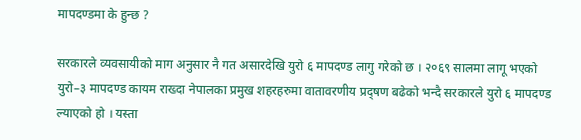मापदण्डमा के हुन्छ ?

सरकारले व्यवसायीको माग अनुसार नै गत असारदेखि युरो ६ मापदण्ड लागु गरेको छ । २०६९ सालमा लागू भएको युरो–३ मापदण्ड कायम राख्दा नेपालका प्रमुख शहरहरुमा वातावरणीय प्रद्षण बढेको भन्दै सरकारले युरो ६ मापदण्ड ल्याएको हो । यस्ता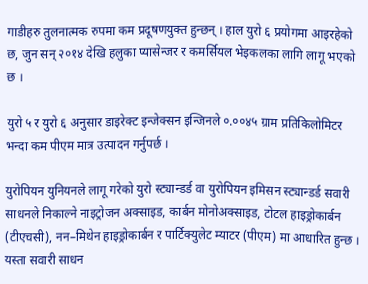गाडीहरु तुलनात्मक रुपमा कम प्रदूषणयुक्त हुन्छन् । हाल युरो ६ प्रयोगमा आइरहेको छ, जुन सन् २०१४ देखि हलुका प्यासेन्जर र कमर्सियल भेइकलका लागि लागू भएको छ ।

युरो ५ र युरो ६ अनुसार डाइरेक्ट इन्जेक्सन इन्जिनले ०.००४५ ग्राम प्रतिकिलोमिटर भन्दा कम पीएम मात्र उत्पादन गर्नुपर्छ ।

युरोपियन युनियनले लागू गरेको युरो स्ट्यान्डर्ड वा युरोपियन इमिसन स्ट्यान्डर्ड सवारी साधनले निकाल्ने नाइट्रोजन अक्साइड, कार्बन मोनोअक्साइड, टोटल हाइड्रोकार्बन (टीएचसी), नन–मिथेन हाइड्रोकार्बन र पार्टिक्युलेट म्याटर (पीएम) मा आधारित हुन्छ । यस्ता सवारी साधन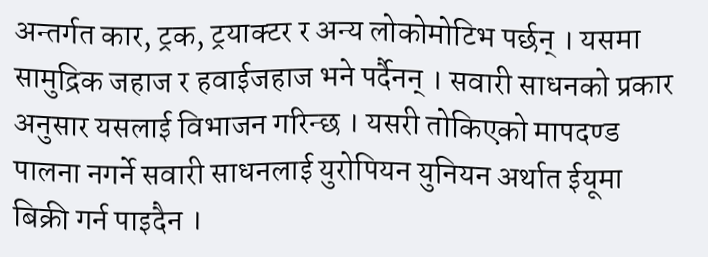अन्तर्गत कार, ट्रक, ट्रयाक्टर र अन्य लोकोमोटिभ पर्छन् । यसमा सामुद्रिक जहाज र हवाईजहाज भने पर्दैनन् । सवारी साधनको प्रकार अनुसार यसलाई विभाजन गरिन्छ । यसरी तोकिएको मापदण्ड पालना नगर्ने सवारी साधनलाई युरोपियन युनियन अर्थात ईयूमा बिक्री गर्न पाइदैन ।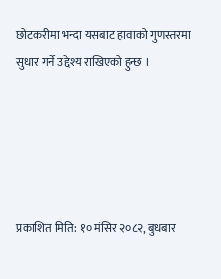छोटकरीमा भन्दा यसबाट हावाको गुणस्तरमा सुधार गर्ने उद्देश्य राखिएको हुन्छ ।





प्रकाशित मिति: १० मंसिर २०८२, बुधबार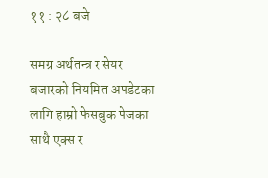११ : २८ बजे

समग्र अर्थतन्त्र र सेयर बजारको नियमित अपडेटका लागि हाम्रो फेसबुक पेजका साथै एक्स र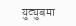युट्युबमा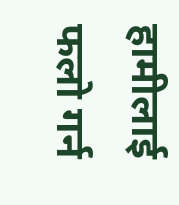हामीलाई फलो गर्न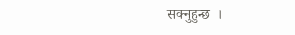सक्नुहुन्छ  ।